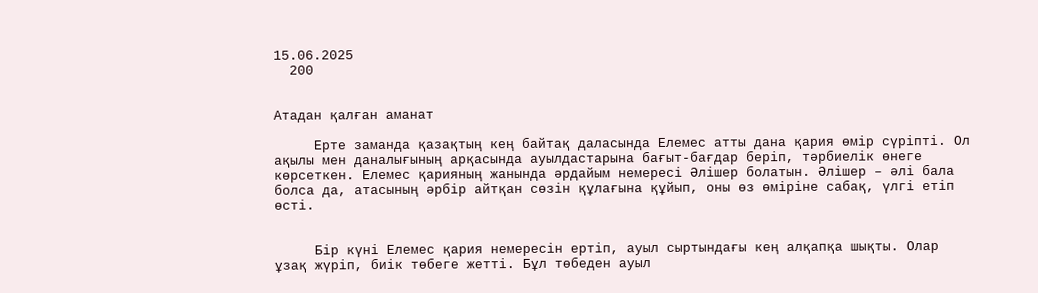15.06.2025
  200


Атадан қалған аманат

     Ерте заманда қазақтың кең байтақ даласында Елемес атты дана қария өмір сүріпті. Ол ақылы мен даналығының арқасында ауылдастарына бағыт-бағдар беріп, тәрбиелік өнеге көрсеткен. Елемес қарияның жанында әрдайым немересі Әлішер болатын. Әлішер – әлі бала болса да, атасының әрбір айтқан сөзін құлағына құйып, оны өз өміріне сабақ, үлгі етіп өсті.


     Бір күні Елемес қария немересін ертіп, ауыл сыртындағы кең алқапқа шықты. Олар ұзақ жүріп, биік төбеге жетті. Бұл төбеден ауыл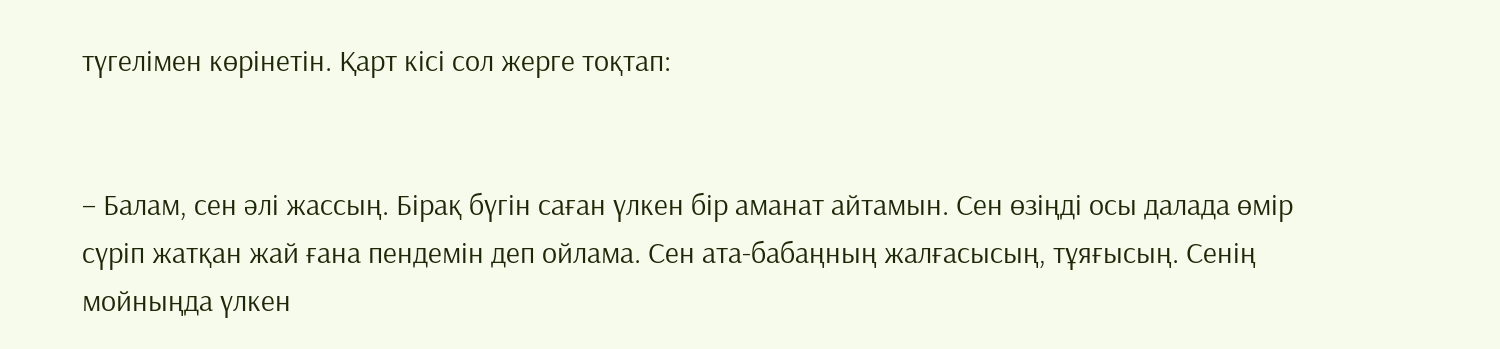түгелімен көрінетін. Қарт кісі сол жерге тоқтап:


– Балам, сен әлі жассың. Бірақ бүгін саған үлкен бір аманат айтамын. Сен өзіңді осы далада өмір сүріп жатқан жай ғана пендемін деп ойлама. Сен ата-бабаңның жалғасысың, тұяғысың. Сенің мойныңда үлкен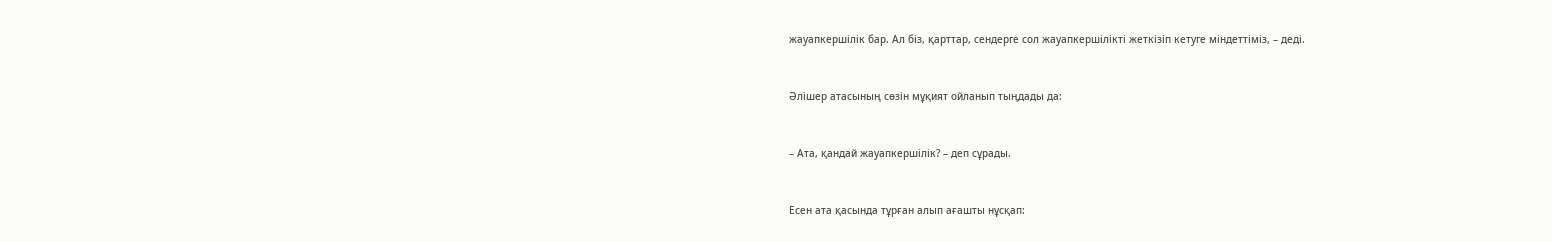жауапкершілік бар. Ал біз, қарттар, сендерге сол жауапкершілікті жеткізіп кетуге міндеттіміз, – деді.


Әлішер атасының сөзін мұқият ойланып тыңдады да:


– Ата, қандай жауапкершілік? – деп сұрады.


Есен ата қасында тұрған алып ағашты нұсқап: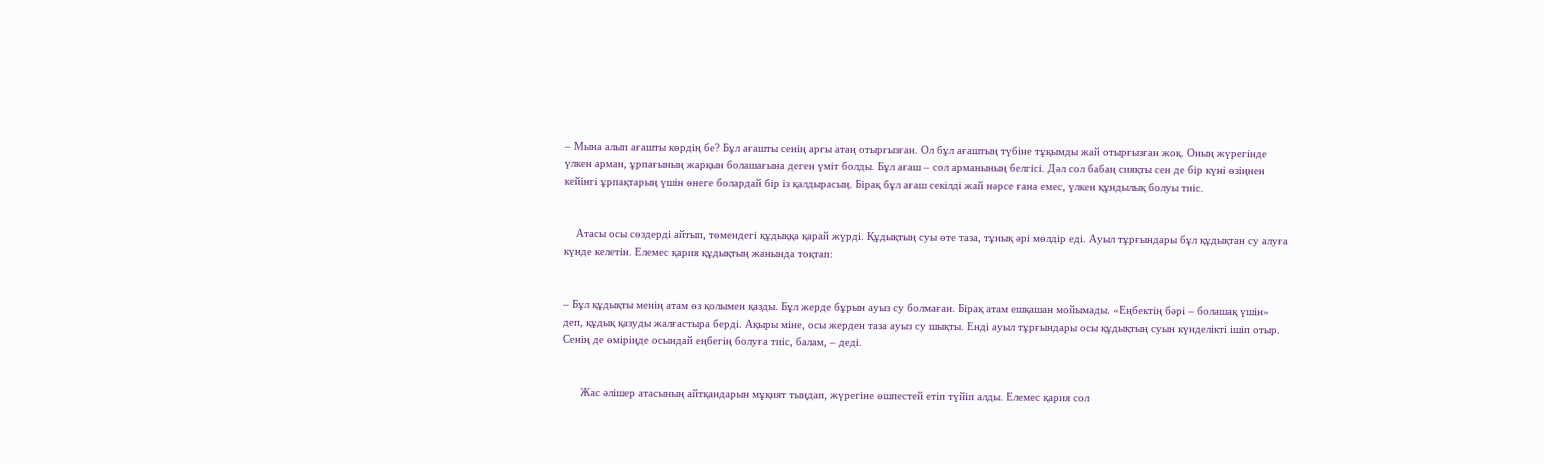– Мына алып ағашты көрдің бе? Бұл ағашты сенің арғы атаң отырғызған. Ол бұл ағаштың түбіне тұқымды жай отырғызған жоқ. Оның жүрегінде үлкен арман, ұрпағының жарқын болашағына деген үміт болды. Бұл ағаш – сол арманының белгісі. Дәл сол бабаң сияқты сен де бір күні өзіңнен кейінгі ұрпақтарың үшін өнеге болардай бір із қалдырасың. Бірақ бұл ағаш секілді жай нәрсе ғана емес, үлкен құндылық болуы тиіс.


    Атасы осы сөздерді айтып, төмендегі құдыққа қарай жүрді. Құдықтың суы өте таза, тұнық әрі мөлдір еді. Ауыл тұрғындары бұл құдықтан су алуға күнде келетін. Елемес қария құдықтың жанында тоқтап:


– Бұл құдықты менің атам өз қолымен қазды. Бұл жерде бұрын ауыз су болмаған. Бірақ атам ешқашан мойымады. «Еңбектің бәрі – болашақ үшін» деп, құдық қазуды жалғастыра берді. Ақыры міне, осы жерден таза ауыз су шықты. Енді ауыл тұрғындары осы құдықтың суын күнделікті ішіп отыр. Сенің де өміріңде осындай еңбегің болуға тиіс, балам, – деді.


      Жас әлішер атасының айтқандарын мұқият тыңдап, жүрегіне өшпестей етіп түйіп алды. Елемес қария сол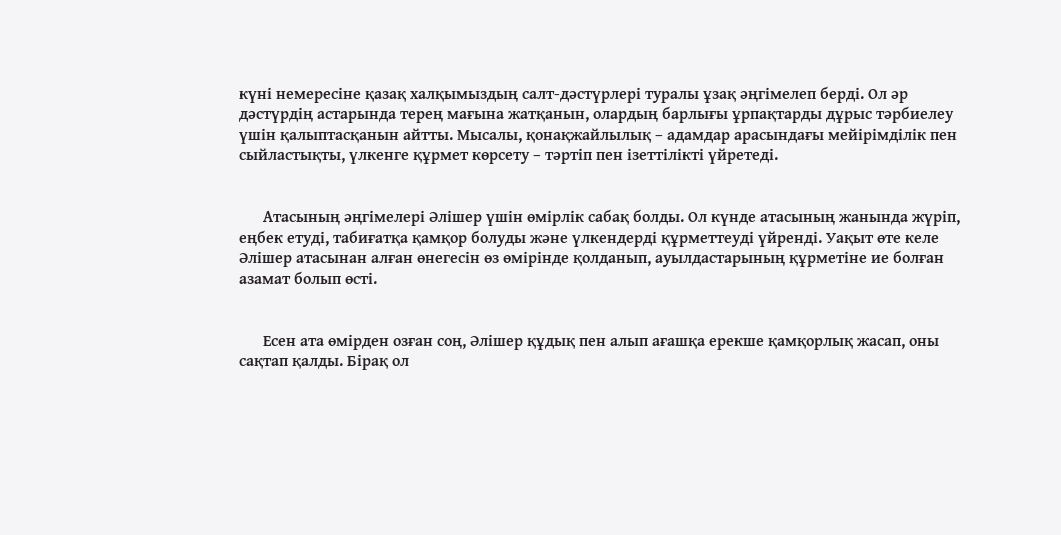күні немересіне қазақ халқымыздың салт-дәстүрлері туралы ұзақ әңгімелеп берді. Ол әр дәстүрдің астарында терең мағына жатқанын, олардың барлығы ұрпақтарды дұрыс тәрбиелеу үшін қалыптасқанын айтты. Мысалы, қонақжайлылық – адамдар арасындағы мейірімділік пен сыйластықты, үлкенге құрмет көрсету – тәртіп пен ізеттілікті үйретеді.


      Атасының әңгімелері Әлішер үшін өмірлік сабақ болды. Ол күнде атасының жанында жүріп, еңбек етуді, табиғатқа қамқор болуды және үлкендерді құрметтеуді үйренді. Уақыт өте келе Әлішер атасынан алған өнегесін өз өмірінде қолданып, ауылдастарының құрметіне ие болған азамат болып өсті.


      Есен ата өмірден озған соң, Әлішер құдық пен алып ағашқа ерекше қамқорлық жасап, оны сақтап қалды. Бірақ ол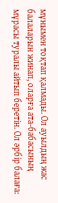мұнымен тоқтап қалмады. Ол ауылдың жас балаларын жинап, оларға ата-бабасының мұрасы туралы айтып беретін. Ол әрбір балаға: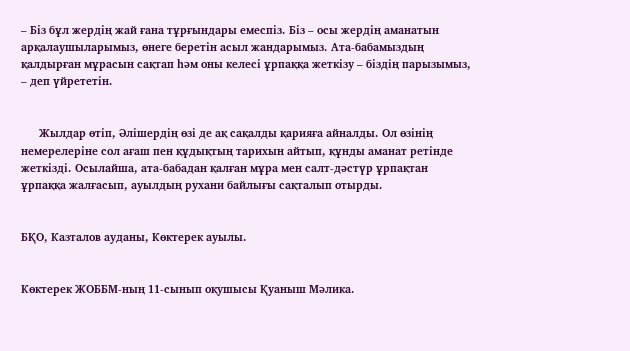– Біз бұл жердің жай ғана тұрғындары емеспіз. Біз – осы жердің аманатын арқалаушыларымыз, өнеге беретін асыл жандарымыз. Ата-бабамыздың қалдырған мұрасын сақтап һәм оны келесі ұрпаққа жеткізу – біздің парызымыз, – деп үйрететін.


      Жылдар өтіп, Әлішердің өзі де ақ сақалды қарияға айналды. Ол өзінің немерелеріне сол ағаш пен құдықтың тарихын айтып, құнды аманат ретінде жеткізді. Осылайша, ата-бабадан қалған мұра мен салт-дәстүр ұрпақтан ұрпаққа жалғасып, ауылдың рухани байлығы сақталып отырды.


БҚО, Казталов ауданы, Көктерек ауылы.


Көктерек ЖОББМ-ның 11-сынып оқушысы Қуаныш Мәлика.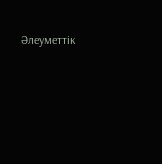Әлеуметтік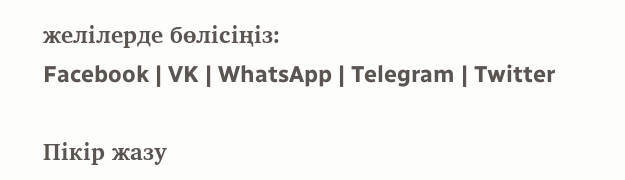желілерде бөлісіңіз:
Facebook | VK | WhatsApp | Telegram | Twitter

Пікір жазу